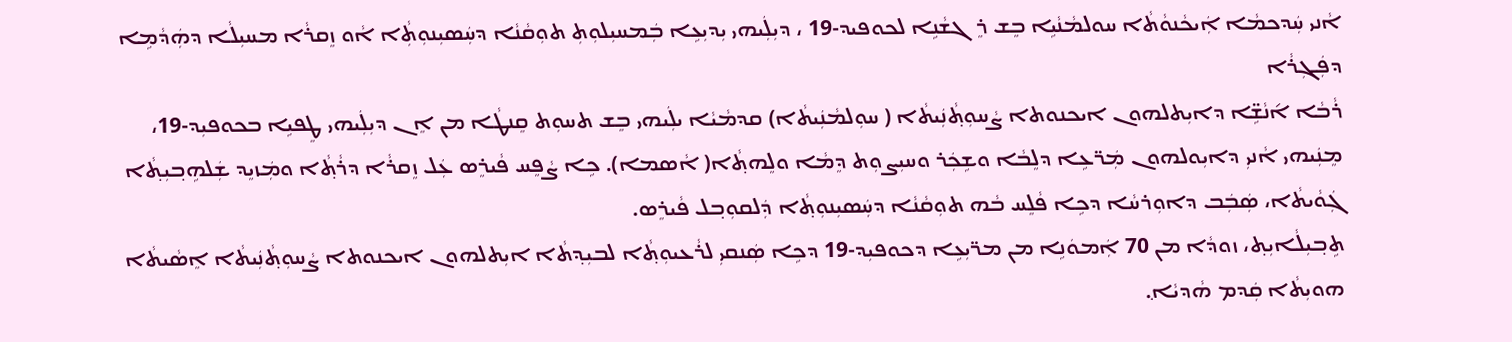ܐܵܢܝ ܚܲܕܟܡܵܐ ܐܲܝܟܵܢܘܵܬܵܐ ܚܘܠܡܵܢܵܝܹܐ ܒܸܫ ܪܸܓܫܵܢܹܐ ܠܟܘܦܝܕ-19 ، ܕܝܼܠܲܝܗܝ ܝܼܕܝܼܥܹܐ ܒܲܡܚܝܼܠܘܼܬܼ ܬܘܼܩܵܢܵܐ ܕܚܲܣܝܼܢܘܼܬܼܵܐ ܐܵܘ ܙܸܩܪܵܐ ܡܚܝܼܠܵܐ ܕܗܲܕܵܡܹܐ ܕܦܲܓܼܪܵܐ
ܪܵܒܵܐ ܐ݇ܢܵܫܹ̈ܐ ܕܐܝܼܬܠܗܘܢ ܐܝܟܢܘܬܐ ܨܵܚܘܼܬ݂ܵܢܲܝܬܵܐ ( ܚܘܼܠܡܵܢܲܝܬܵܐ) ܩܕܡܵܝܵܐ ܝܠܲܝܗܝ ܒܸܫ ܬܚܘܼܬ ܩܸܢܛܵܐ ܡܢ ܐܸܢ ܕܝܼܠܲܝܗܝ ܛܸܦܝܹܐ ܒܟܘܦܝܼܕ-19، ܡܸܢܲܝܗܝ ܐܵܢܝܼ ܕܐܝܼܘܠܗܘܢ ܡܲܪ̈ܥܹܐ ܕܠܸܒܵܐ ܘܫܹܟܲܪ ܘܚܝܼܨܘܼܬ ܕܸܡܵܐ ܘܠܸܗܬ݂ܵܐ( ܐܵܣܡܐ). ܟܹܐ ܨܵܦܸܚ ܦܵܝܪܸܣ ܥܲܠ ܙܸܩܪܵܐ ܕܪܵܬ݂ܵܐ ܘܡܲܙܝܸܕ ܫܲܠܗܹܒ݂ܝܼܬ݂ܵܐ ܓܲܘܵܝܬܵܐ، ܣܲܒܲܒ ܕܐܘܼܪܚܵܐ ܕܟܹܐ ܦܵܠܸܚ ܒܵܗ ܬܘܼܩܵܢܵܐ ܕܚܲܣܝܼܢܘܼܬ݂ܵܐ ܕܲܠܩܘܼܒ݂ܠ ܦܵܝܪܸܣ.
ܬܹܒ݂ܝܼܠܵܐܝܼܬ݂، ܙܘܕܵܐ ܡܢ 70 ܐܲܡܘܿܢܹܐ ܡܢ ܡܪ̈ܝܼܥܹܐ ܕܟܘܦܝܼܕ-19 ܕܟܹܐ ܣܲܢܩܝܼ ܠܪܵܥܝܘܼܬ݂ܵܐ ܠܒܝܼܕ݂ܬܵܐ ܐܝܼܬܠܗܘܢ ܐܝܟܢܘܬܐ ܨܵܚܘܼܬ݂ܵܢܲܝܬܵܐ ܐܸܣܵܝܬܵܐ ܗܘܝܼܬܵܐ ܩܲܕܡ ܗܵܕܝܵܐ݂.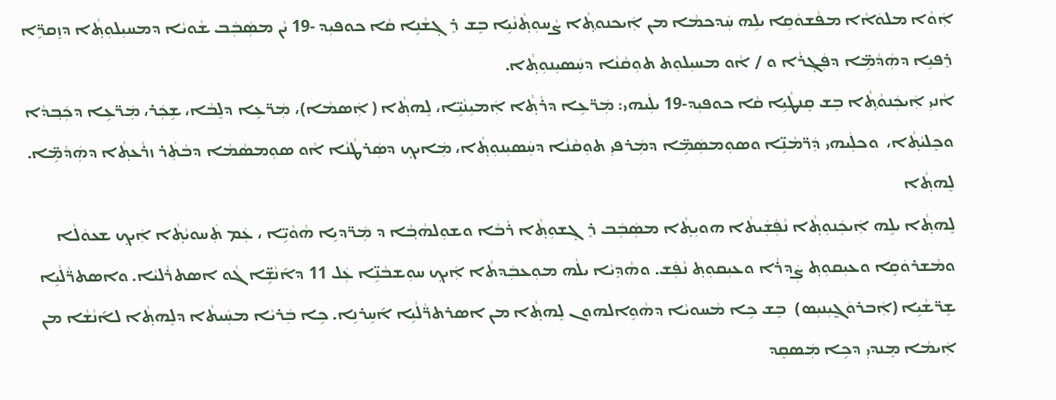ܐܲܘܵܐ ܡܠܘܿܐܵܐ ܡܦܵܫܘܿܩܹܐ ܝܠܹܗ ܚܲܕܟܡܵܐ ܡܢ ܐܲܝܟܢܘ݂ܬ݂ܵܐ ܨܵܚܘܼܬ݂ܵܢܵܝܹܐ ܒܸܫ ܪܸܓ݂ܫܵܢܹܐ ܩܵܐ ܟܘܦܝܼܕ -19 ܝܵܢ ܡܣܲܒܲܒ ܫܵܘܝܵܐ ܕܡܚܝܼܠܘܼܬ݂ܵܐ ܕܙܸܩܪܹ̈ܐ ܪܸܦܝܹܐ ܕܗܲܕܵܡܹ̈ܐ ܕܦܲܓ݂ܪܵܐ ܘ / ܐܵܘ ܡܚܝܼܠܘܼܬ ܬܘܼܩܵܢܵܐ ܕܚܲܣܝܼܢܘܼܬ݂ܵܐ.
ܐܵܢܝܼ ܐܲܝܟܲܢܘ݂ܵܬ݂ܵܐ ܒܸܫ ܩܸܢܛܵܝܹܐ ܩܵܐ ܟܘܦܝܼܕ-19 ܝܠܲܝܗܝ: ܡܲܪ̈ܥܹܐ ܕܪܵܬ݂ܵܐ ܐܲܡܝܼܢܵܝܹ̈ܐ، ܠܸܗܬ݂ܵܐ ( ܐܲܣܡܵܐ)، ܡܲܪ̈ܥܹܐ ܕܠܸܒܵܐ، ܫܹܟܲܪ، ܡܲܪ̈ܥܹܐ ܕܟܲܒ݂ܕܵܐ ܘܟܸܠܝܵܬ݂ܵܐ،  ܘܟܠܲܝܗܝ ܕܲܪ̈ܡܵܢܹ̈ܐ ܘܣܘܼܡܣܲܡܹ̈ܐ ܕܡܲܪܦܝܼ ܬܘܼܩܵܢܵܐ ܕܚܲܣܝܼܢܘܼܬ݂ܵܐ، ܡܲܐܝܟ݂ ܕܣܲܪܛܵܢܵܐ ܐܵܘ ܣܘܼܡܣܵܡܵܐ ܕܒܵܬܲܪ ܙܪܵܥܬ݂ܵܐ ܕܗܲܕܵܡܹ̈ܐ.
ܠܸܗܬ݂ܵܐ
ܠܸܗܬ݂ܵܐ ܝܠܹܗ ܐܲܝܟܲܢܘܼܬ݂ܵܐ ܢܵܦܲܫܲܝܬܵܐ ܗܘܝܼܬ݂ܵܐ ܡܣܲܒܲܒ ܪܸܓ݂ܫܘܼܬ݂ܵܐ ܪܵܒܵܐ ܘܫܘܼܠܗܵܒ݂ܵܐ ܕ ܡܲܪ̈ܕܝܹܐ ܗܵܘܵܝܹ̈ܐ ، ܥܲܡ ܬܲܚܘܝܵܬ݂ܵܐ ܐܲܝܟ݂ ܫܥܘܿܠܵܐ ܘܡܵܫܪܘܿܩܹܐ ܘܥܝܼܩܘܼܬ݂ ܨܲܕܪܵܐ ܘܥܝܼܩܘܼܬ݂ ܢܵܦܲܫ. ܘܗܵܕܸܝܵܐ ܝܠܵܗ ܡܘܼܥܒܲܕܬܵܐ ܐܲܝܟ݂ ܚܘܼܫܒܵܢܹ̈ܐ ܥܲܠ 11 ܕܐ݇ܢܵܫܹ̈ܐ ܓܵܘ ܐܣܬܪܵܠܝܵܐ. ܘܐܣܬܪ̈ܵܠܵܝܹܐ ܫܸܪ̈ܫܵܝܹܐ (ܐܲܒܪܘܿܓ̰ܝܼܢܝܼܣ)  ܒܸܫ ܟܹܐ ܡܵܚܘܝܵܐ ܕܗܵܘܹܐܠܗܘܢ ܠܸܗܬ݂ܵܐ ܡܢ ܐܣܪܬܪ̈ܵܠܵܝܹܐ ܐ݇ܚܹܪܢܹܐ. ܟܹܐ ܒܲܪܝܵܐ ܡܚܲܝܬܵܐ ܕܠܸܗܬ݂ܵܐ ܠܐ݇ܢܵܫܵܐ ܡܢ ܐܲܝܡܵܐ ܡܸܢܕܝܼ ܕܟܹܐ ܡܲܣܩܸܕ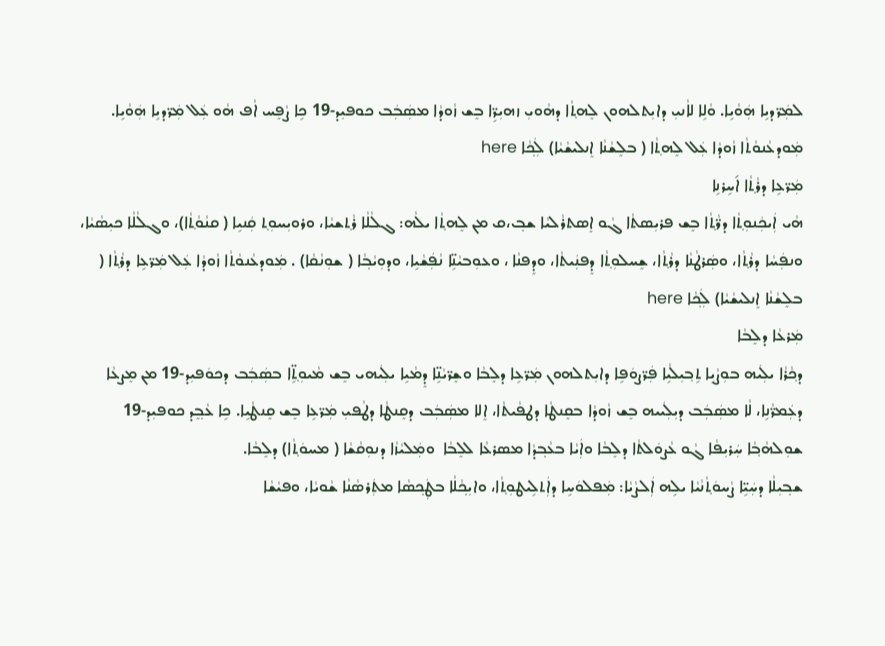ܠܡܲܪ̈ܕܝܹܐ ܗܲܘܵܝܹܐ. ܘܵܠܹܐ ܠܐܵܢܝܼ ܕܐܝܼܬܠܗܘܢ ܠܸܗܬ݂ܵܐ ܕܗܵܘܝܼ ܙܗܝܼܪܹ̈ܐ ܒܸܫ ܙܵܘܕܵܐ ܡܣܲܒܲܒ ܟܘܦܝܼܕ-19 ܟܹܐ ܨܵܦܸܚ ܐܵܦ ܗܵܘ ܥܲܠ ܡܲܪ̈ܕܝܹܐ ܗܲܘܵܝܹܐ.
ܡܲܘܕܥܵܢܘܵܬܵܐ ܙܵܘܕܵܐ ܥܲܠ ܠܸܗܬ݂ܵܐ ( ܒܠܸܫܵܢܵܐ ܐܸܢܠܝܫܵܝܵܐ) ܠܲܟ݂ܵܐ here
ܡܲܪ̈ܥܹܐ ܕܪܵܬ݂ܵܐ ܐ݇ܚܹܪܢܹܐ
ܗܵܝ ܐܲܝܟܲܢܘܼܬ݂ܵܐ ܕܪ̈ܵܬ݂ܵܐ ܒܸܫ ܦܪܝܼܣܬܵܐ ܓܵܘ ܐܸܣܬܪܵܠܝܵܐ ܫܒ݂،ܩ ܡܢ ܠܸܗܬ݂ܵܐ ܝܠܵܗ: ܓܠܵܠܵܐ ܪܵܬ݂ܫܝܵܐ، ܘܪܘܝܼܚܘܼܬ݂ ܩܲܢܝܹܐ ( ܩܢܵܘ݂ܵܬܵܐ)، ܘܓܠܵܠܵܐ ܟܝܼܣܵܝܵܐ، ܘܢܦܲܚܵܐ ܕܪܵܬ݂ܵܐ، ܘܣܲܪܛܵܢܵܐ ܕܪܵܬ݂ܵܐ، ܫܸܚܠܘܼܬ݂ܵܐ ܕܸܦܢܲܝܬܵܐ، ܘܕܸܦܢܵܐ ، ܘܥܘܼܒܝܵܢܹ̈ܐ ܢܵܦܲܫܵܝܹܐ، ܘܕܘܼܝܵܒ݂ܵܐ ( ܫܘܼܢܵܩܵܐ) . ܡܲܘܕܥܵܢܘܵܬܵܐ ܙܵܘܕܵܐ ܥܲܠ ܡܲܪ̈ܥܹܐ ܕܪܵܬ݂ܵܐ ( ܒܠܸܫܵܢܵܐ ܐܸܢܠܝܫܵܝܵܐ) ܠܲܟ݂ܵܐ here
ܡܲܪܥܵܐ ܕܠܸܒܵܐ
ܕܟ݂ܵܪܵܐ ܝܠܲܝܗ ܒܘܼܨܵܝܹܐ ܬܹܒ݂ܝܼܠܵܝܹܐ ܦܲܪ̈ܨܘܿܦܹܐ ܕܐܝܼܬܠܗܘܢ ܡܲܪ̈ܥܹܐ ܕܠܸܒܵܐ ܘܫܸܪ̈ܝܵܢܹ̈ܐ ܕܸܡܵܝܹܐ ܝܠܲܝܗܝ ܒܸܫ ܡܵܝܘܼܬ݂ܹ̈ܐ ܒܣܲܒܲܒ ܕܟܘܿܦܝܼܕ-19 ܡܢ ܡܸܨܥܵܐ ܕܥܲܡܪ̈ܵܢܹܐ، ܠܵܐ ܡܣܲܒܲܒ ܕܝܼܠܲܝܝܗ ܒܸܫ ܙܵܘܕܵܐ ܒܩܸܢܛܵܐ ܕܛܦܵܝܬܵܐ، ܐܸܠܐ ܡܣܲܒܲܒ ܕܩܸܢܛܵܐ ܕܛܵܦܝܼ ܡܲܪ̈ܥܹܐ ܒܸܫ ܩܸܢܛܵܝܹܐ. ܟܹܐ ܥܵܒ݂ܸܕ ܟܘܦܝܼܕ-19 ܫܘܼܠܗܵܒ݂ܵܐ ܚܲܪܝܼܦܵܐ ܓܵܘ ܥܵܨܘܿܠܬܵܐ ܕܠܸܒܵܐ ܘܐܲܝܵܐ ܒܥܵܒ݂ܕܵܐ ܡܣܪܥܵܐ ܠܠܸܒܵܐ  ܘܡܲܠܝܵܙܵܐ ܕܢܘܼܩܵܫܵܐ ( ܡܚܘܿܬ݂ܵܐ) ܕܠܸܒܵܐ.
ܫܒ݂ܝܼܠܵܐ ܕܚܲܝܹ̈ܐ ܨܵܚܘܿܬ݂ܵܢܵܝܵܐ ܝܠܹܗ ܐܲܠܨܵܝܵܐ: ܡܲܦܠܘܿܚܹܐ ܕܐܲܬܠܹܝܛܘܼܬ݂ܵܐ، ܘܐܝܼܟ݂ܵܠܵܐ ܒܛܲܟ݂ܣܵܐ ܡܬܲܪܣܵܢܵܐ ܫܵܘܝܵܐ، ܘܦܝܵܫܵܐ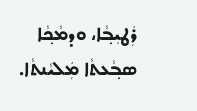ܪܲܛܝܼܒ݂ܵܐ، ܘܕܡܵܟ݂ܵܐ ܣܒ݂ܵܥܬܵܐ ܡܲܠܝܵܢܬܵܐ.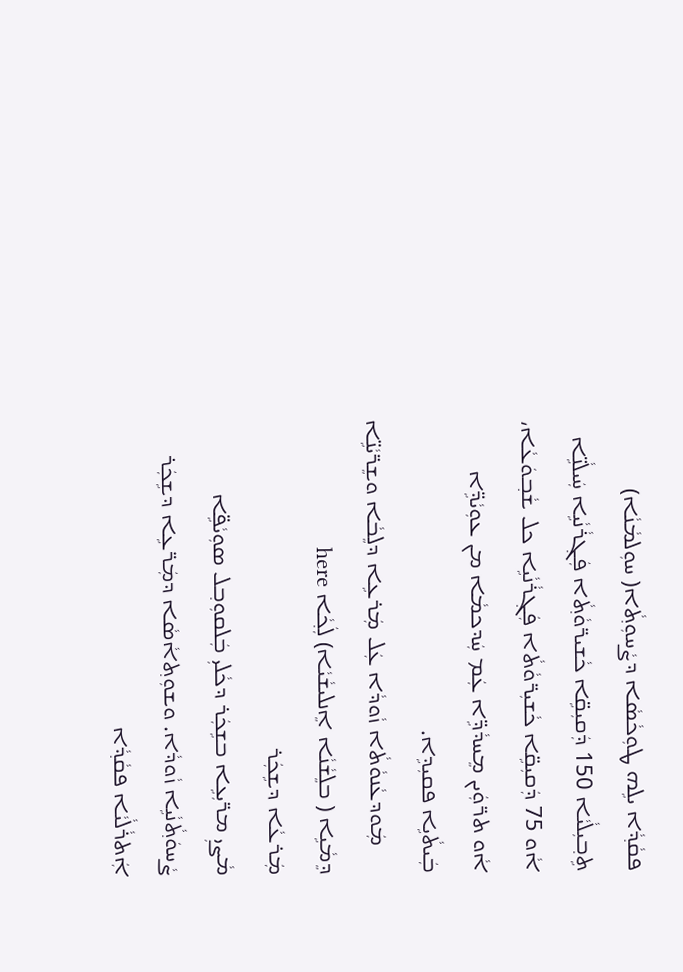ܦܩܵܕ݂ܵܐ ܝܠܹܗ ܛܘܼܟܵܣܵܐ ܕܨܵܚܘܼܬ݂ܵܐ( ܚܘܼܠܡܵܢܵܐ) ܬܹܒ݂ܝܼܠܵܝܵܐ 150 ܕܲܩܝܼܩܹ̈ܐ ܟܵܫܝܪ̈ܘܵܬ݂ܵܐ ܦܲܓ݂ܪܵܢܵܝܹܐ ܚܲܝܠܵܢܹ̈ܐ ܐܵܘ 75 ܕܲܩܝܼܩܹ̈ܐ ܟܵܫܝܼܪ̈ܘܵܬܵܐ ܦܲܓ݂ܪܵܢܵܝܹܐ ܟܠ ܫܵܒ݂ܘܿܥܵܐ،  ܐܵܘ ܬܪ̈ܘܲܝܢ ܡܸܚܕܵܕܹ̈ܐ ܥܲܡ ܚܲܕܟܡܵܐ ܡܢ ܥܘܼܝܵܕܹ̈ܐ ܒܲܝܬܵܝܹܐ ܦܩܝܼܕܹܐ.
     ܡܲܘܕܥܵܢܘܵܬܵܐ ܙܵܘܕܵܐ ܥܲܠ ܡܲܪܥܹܐ ܕܠܸܒܵܐ ܘܫܸܪ̈ܝܵܢܹ̈ܐ ܕܸܡܵܝܹܐ ( ܒܠܸܫܵܢܵܐ ܐܸܢܠܝܫܵܝܵܐ) ܠܲܟ݂ܵܐ here
ܡܲܪܥܵܐ ܕܫܹܟܲܪ
ܡܵܨܝܼ ܡܪ̈ܝܼܥܹܐ ܒܫܹܟܲܪ ܕܟܵܠܝܼ ܒܲܠܩܘܼܒ݂ܠ ܣܘܼܝܵܦܹ̈ܐ ܨܵܚܘܿܬ݂ܵܢܵܝܹܐ ܙܵܘܕܵܐ. ܘܫܘܼܬ݂ܐܵܣܵܐ ܕܡܲܪ̈ܥܹܐ ܕܫܹܟܲܪ ܐܲܬܪܵܠܵܝܵܐ ܦܩܵܕ݂ܵܐ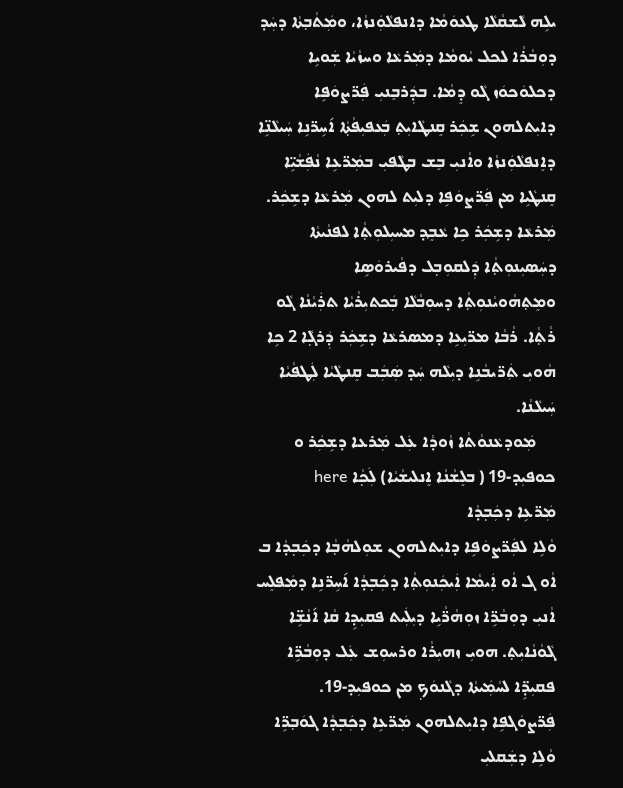ܝܠܹܗ ܠܵܫܩܵܠܵܐ ܛܥܘܿܡܵܐ ܕܐܢܦܠܵܘܲܢܙܵܐ، ܘܡܲܬܵܒ݂ܬܵܐ ܕܚܲܕ ܕܘܼܒܵܪܵܐ ܠܟܠ ܝܵܘܡܵܐ ܕܡܲܪܥܵܐ ܘܚܙܵܝܵܐ ܫܲܘܝܹܐ ܕܟܠܘܿܟܘܿܙ ܓܵܘ ܕܸܡܵܐ. ܒܕܲܪܒܸܢܝܼ ܦܲܪ̈ܨܘܿܦܹܐ ܕܐܝܼܬܠܗܘܢ ܫܹܟܲܪ ܩܸܢܛܵܐܝܼܬ݂ ܒܲܥܦܝܼܦܵܬ݂ܵܐ ܐ݇ܚܹܪ̈ܢܹܐ ܚܲܝܠܵܢܹ̈ܐ ܕܐܸܢܦܠܵܘܲܢܙܵܐ ܘܐܵܢܝܼ ܒܸܫ ܒܛܵܦܝܼ ܒܡܲܪ̈ܥܹܐ ܢܵܦܲܫܵܝܹ̈ܐ ܩܸܢܛܵܝܹܐ ܡܢ ܦܲܪ̈ܨܘܿܦܹܐ ܕܠܝܼܬ ܠܗܘܢ ܡܲܪܥܵܐ ܕܫܹܟܲܪ.
ܡܲܪܥܵܐ ܕܫܹܟܲܪ ܟܹܐ ܥܵܒ݂ܸܕ ܡܚܝܼܠܘܼܬ݂ܵܐ ܠܦܢܵܝܬܵܐ ܕܚܲܣܝܼܢܘܼܬ݂ܵܐ ܕܲܠܩܘܼܒ݂ܠ ܕܦܵܝܪܘܿܣܹܐ ܘܡܸܬ݂ܗܵܘܝܵܢܘܼܬ݂ܵܐ ܕܚܘܼܒܵܠܵܐ ܒܲܟܬܝܼܪܵܝܵܐ ܬܪܲܝܵܢܵܐ ܓܵܘ ܪܵܬ݂ܵܐ. ܪܵܒܵܐ ܡܪ̈ܝܼܥܹܐ ܕܡܣܪܥܵܐ ܕܫܹܟܲܪ ܕܲܪܓ݂ܵܐ 2 ܟܹܐ ܗܵܘܝܼ ܬܲܪ̈ܝܒܵܢܹܐ ܕܝܼܠܵܗ ܚܲܕ ܣܲܒܲܒ ܩܸܢܛܵܝܵܐ ܠܲܛܦܵܝܵܐ ܚܲܝܠܵܢܵܐ.
     ܡܲܘܕܥܵܢܘܵܬܵܐ ܙܵܘܕܵܐ ܥܲܠ ܡܲܪܥܐ ܕܫܹܟܲܪ ܘ ܟܘܦܝܼܕ-19 ( ܒܠܸܫܵܢܵܐ ܐܸܢܠܝܫܵܝܵܐ) ܠܲܟ݂ܵܐ here
ܡܲܪ̈ܥܹܐ ܕܟܲܒ݂ܕܵܐ
ܘܵܠܹܐ ܠܦܲܪ̈ܨܘܿܦܹܐ ܕܐܝܼܬܠܗܘܢ ܫܘܼܠܗܵܒ݂ܵܐ ܕܟܲܒ݂ܕܵܐ ܒ ܐܵܘ ܓ ܐܵܘ ܐܲܝܡܵܐ ܐܲܝܟܲܢܘܼܬ݂ܵܐ ܕܟܲܒ݂ܕܵܐ ܐ݇ܚܹܪ̈ܢܹܐ ܕܡܲܦܠܸܚ ܐܵܢܝܼ ܕܘܼܒܵܪܹ̈ܐ ܙܘܼܗܵܪ̈ܵܝܹܐ ܕܝܼܠܲܝܬ ܦܩܝܼܕܹܐ ܩܵܐ ܐ݇ܢܵܫܹ̈ܐ ܓܵܘܵܢܵܐܝܼܬ݂. ܗܘܝܼ ܙܗܝܼܪܵܐ ܘܪܚܘܼܫ ܥܲܠ ܕܘܼܒܵܪܹ̈ܐ ܦܩܝܼܕܹ̈ܐ ܠܚܵܡܲܝܬܵܐ ܕܓܵܢܘܿܟ݂ ܡܢ ܟܘܦܝܼܕ-19.
ܦܲܪ̈ܨܘܿܓܦܹܐ ܕܐܝܼܬܠܗܘܢ ܡܲܪ̈ܥܹܐ ܕܟܲܒ݂ܕܵܐ ܓܘܿܒ݂ܪܹ̈ܐ ܘܵܠܹܐ ܕܫܲܩܠܝܼ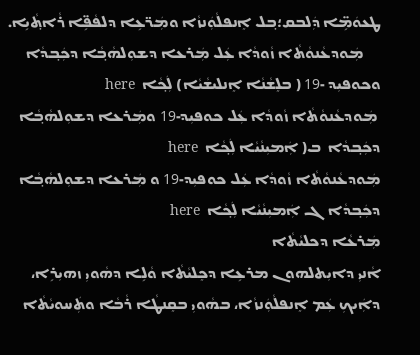ܛܥܘܿܡܹ̈ܐ ܕܲܠܒܩ؛ܒ݂ܠ ܐܸܢܦܠܵܘܲܢܙܵܐ ܘܡܲܪ̈ܥܹܐ ܕܠܦܵܦܹ̈ܐ ܪܵܐܬ݂ܵܝܹܐ.
     ܡܲܘܕܥܵܢܘܵܬܵܐ ܙܵܘܕܵܐ ܥܲܠ ܡܲܪܥܐ ܕܫܘܼܠܗܵܒ݂ܵܐ ܕܟܲܒ݂ܕܵܐ  ܘܟܘܦܝܼܕ -19 ( ܒܠܸܫܵܢܵܐ ܐܸܢܠܝܫܵܝܵܐ) ܠܲܟ݂ܵܐ  here
 ܡܲܘܕܥܵܢܘܵܬܵܐ ܙܵܘܕܵܐ ܥܲܠ ܟܘܦܝܼܕ-19 ܘܡܲܪܥܐ ܕܫܘܼܠܗܵܒ݂ܵܐ ܕܟܲܒ݂ܕܵܐ  ܒ( ܐܲܡܝܼܢܵܝܵܐ ܠܲܟ݂ܵܐ  here
ܡܲܘܕܥܵܢܘܵܬܵܐ ܙܵܘܕܵܐ ܥܲܠ ܟܘܦܝܼܕ-19 ܘ ܡܲܪܥܐ ܕܫܘܼܠܗܵܒ݂ܵܐ ܕܟܲܒ݂ܕܵܐ  ܓ ܐܲܡܝܼܢܵܝܵܐ ܠܲܟ݂ܵܐ  here
ܡܲܪܥܵܐ ܕܟܠܝܵܬܵܐ
ܐܵܢܝܼ ܕܐܝܼܬܠܗܘܢ ܡܪܥܹܐ ܕܟܸܠܝܵܬܵܐ ܘܵܠܹܐ ܕܗܵܘܝܼ ܙܗܝܼܪܹܐ، ܕܐܲܝܟܼ ܥܲܡ ܐܸܢܦܠܵܘܲܢܙܵܐ، ܒܗܵܘܝܼ ܒܩܸܢܛܵܐ ܪܵܒܵܐ ܘܬܲܚܘܝܵܬܵܐ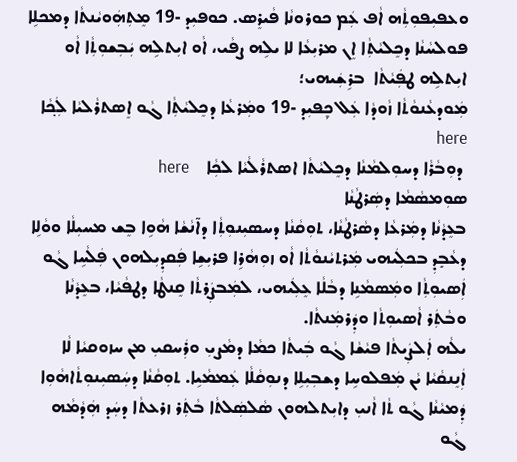ܘܥܦܝܼܦܘܼܬܼܵܗ ܐܵܦ ܥܲܡ ܟܘܪܘܢܵܐ ܦܵܝܪܸܣ. ܟܘܦܝܼܕ -19 ܡܸܬܼܗܲܘܝܵܢܬܵܐ ܕܡܟܠܹܐ ܦܘܠܚܵܢܵܐ ܕܟܸܠܝܵܬܼܵܐ ܐܸܢ ܡܪܝܼܥܵܐ ܠܐ ܝܠܹܗ ܨܦܵܝ، ܐܵܘ ܐܝܼܬܠܹܗ ܝܲܒܼܫܘܼܬܼܵܐ ܐܵܘ ܐܝܼܬܠܹܗ ܛܦܲܝܵܬܵܐ  ܒܪܹܫܲܝܗܝ؛
ܡܲܘܕܥܵܢܘܵܬܵܐ ܙܵܘܕܵܐ ܥܲܠ ܟܾܦܝܼܕ -19 ܘܡܲܪܥܵܐ ܕܟܸܠܝܵܬܼܵܐ ܓܵܘ ܐܸܣܬܪܵܠܝܵܐ ܠܲܟ݂ܵܐ  here
 ܕܘܼܒܵܪܵܐ ܕܚܘܼܠܡܵܢܵܐ ܕܟܸܠܝܵܬܵܐ ܐܣܬܪܵܠܵܝܵܐ ܠܟܼܵܐ    here
ܣܘܼܡܣܵܡܵܐ ܕܣܲܪܛܵܢܵܐ
ܒܥܸܕܵܢܵܐ ܕܡܲܪܥܵܐ ܕܣܵܪܛܵܢܵܐ، ܬܘܼܩܵܢܵܐ ܕܚܣܝܼܢܘܼܬܼܵܐ ܕܐ̃ܢܵܫܵܐ ܗܵܘܹܐ ܒܸܫ ܡܚܝܼܠܵܐ ܘܘܵܠܹܐ ܕܥܵܒܼܸܕܼ ܒܟܠܲܝܗܝ ܡܲܪܬܝܵܢܘܵܬܵܐ ܐܵܘ ܙܘܼܗܵܪܹܐ ܦܪܝܼܫܹܐ ܦܲܩܕܼܝܼܠܗܘܢ ܦܲܠܵܚܹܐ ܓܵܘ ܐܲܣܝܘܼܬܼܵܐ ܘܡܲܣܡܵܢܹܐ ܕܒܵܠܵܐ ܥܸܠܲܝܗܝ، ܠܡܲܒܨܲܪܬܵܐ ܩܸܢܛܵܐ ܕܛܦܵܝܵܐ، ܒܥܸܕܵܢܵܐ ܘܒܵܬܲܪ ܐܵܣܝܘܼܬܵܐ ܘܕܲܪܡܲܢܬܵܐ.
ܝܠܵܗ ܐܲܠܨܲܝܬܵܐ ܦܝܵܫܵܐ ܓܵܘ ܒܲܝܬܵܐ ܟܡܵܐ ܕܡܵܨܝܼ ܘܪܲܚܩܝܼ ܡܢ ܚܙܘܩܝܵܐ ܠܵܐ ܐܲܢܸܢܩܵܝܵܐ ܝܵܢ ܡܲܦܠܘܚܹܐ ܕܫܒܼܝܼܠܹܐ ܕܢܘܼܩܵܠܵܐ ܥܲܡܡܵܝܹܐ. ܬܘܼܩܵܢܵܐ ܕܚܲܣܝܼܢܘܼܬܵܐܗܵܘܼܐ ܕܲܡܝܵܢܵܐ ܓܵܘ ܬܵܐ ܐܵܢܝܼ ܕܐܝܼܬܠܗܘܢ ܣܵܠܣܲܠܬܵܐ ܒܵܬܲܪ ܙܪܥܬܵܐ ܕܚܲܕ ܗܲܕܵܡܵܗ ܓܵܘ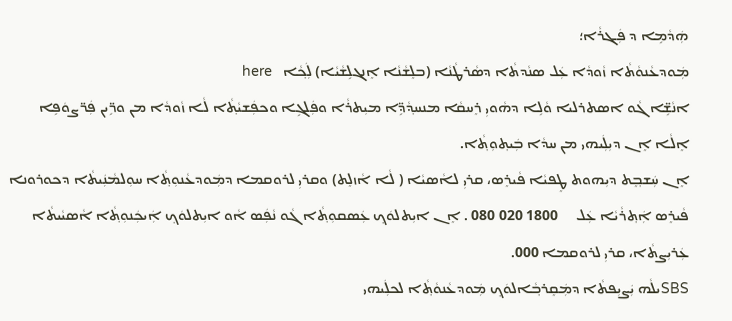ܗܲܕܵܡܹܐ ܕ ܦܲܓܪܵܐ؛
ܡܲܘܕܥܵܢܘܵܬܵܐ ܙܵܘܕܵܐ ܥܲܠ ܣܢܵܕܬܵܐ ܕܣܵܪܛܵܢܵܐ (ܒܠܸܫܵܢܵܐ ܐܸܢܓܠܹܫܵܝܵܐ) ܠܲܟ݂ܵܐ   here
ܐܢܵܫܹ̈ܐ ܓܵܘ ܐܣܬܪܠܝܐ ܘܵܠܹܐ ܕܗܵܘܝܼ ܪܸܚܩܵܐ ܡܢܚܕ݂ܵܕܹ̈ܐ ܡܝܼܬܪܵܐ ܘܦܲܠܓܹܐ ܘܟܦܲܫܝܵܬ݂ܵܐ ܠܵܐ ܙܵܘܕܵܐ ܡܢ ܘܪܹ̈ܝܢ ܦܲܪ̈ܨܘܿܦܹܐ ܐܸܠܵܐ ܐܸܢ ܕܝܼܠܲܝܗܝ ܡܢ ܚܕܵܐ ܒܲܝܬ݂ܘܼܬ݂ܵܐ.
ܐܸܢ ܚܲܫܒ݂ܸܬ ܕܝܼܗܘܬ ܛܸܦܝܵܐ ܦܵܝܪܸܣ، ܩܪܝܼ ܠܐܵܣܝܵܐ ( ܠܵܐ ܐܵܙܠܸܬ) ܘܩܪܝܼ ܠܪܘܩܡܐ ܕܡܲܘܕܥܵܢܘܼܬ݂ܵܐ ܚܘܼܠܡܵܢܲܝܬܵܐ ܕܟܘܪܘܢܐ ܦܵܝܪܸܣ ܐܲܬ݂ܪܵܝܵܐ ܥܲܠ     1800 020 080 . ܐܸܢ ܐܝܼܬܠܘܿܟ݂ ܥܲܣܩܘܼܬ݂ܵܐ ܓܵܘ ܢܵܦܲܣ ܐܵܘ ܐܝܼܬܠܘܿܟ݂ ܐܲܝܟܲܢܘܼܬ݂ܵܐ ܐܵܣܝܵܝܬܵܐ ܥܲܪܝܼܨܬܵܐ، ܩܪܝܼ ܠܪܘܩܡܐ 000.
SBSܝܠܵܗ ܝܲܨܝܼܦܬܵܐ ܕܡܲܩܸܪܒ݂ܵܐܠܘܿܟ݂ ܡܲܘܕܥܵܢܘܵܬ݂ܵܐ ܠܟܠܲܝܗܝ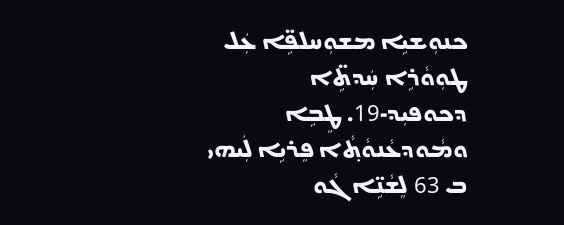ܟܢܘܼܫܝܹܐ ܡܫܘܼܚܠܦܹ̈ܐ ܥܲܠ ܛܘܼܘܵܪܹܐ ܚܲܕܬܹ̈ܐ ܕܟܘܦܝܼܕ-19. ܛܸܒܹܐ ܘܡܵܘܕܥܵܢܘܵܬ݂ܵܐ ܦܸܪܝܹܐ ܠܲܝܗܝ ܒ 63 ܠܸܫܵܢܹ̈ܐ ܓܵܘ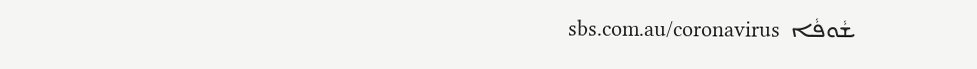ܫܵܘܦܵܐ  sbs.com.au/coronavirus